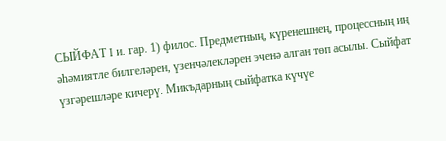СЫЙФАТ I и. гар. 1) филос. Предметның, күренешнең, процессның иң әһәмиятле билгеләрен, үзенчәлекләрен эченә алган төп асылы. Сыйфат үзгәрешләре кичерү. Микъдарның сыйфатка күчүе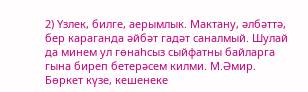2) Үзлек, билге, аерымлык. Мактану, әлбәттә, бер караганда әйбәт гадәт саналмый. Шулай да минем ул гөнаһсыз сыйфатны байларга гына биреп бетерәсем килми. М.Әмир. Бөркет күзе, кешенеке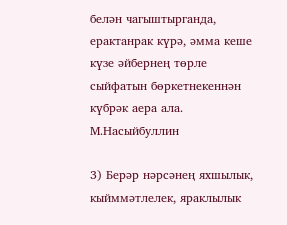белән чагыштырганда, ерактанрак күрә, әмма кеше күзе әйбернең төрле сыйфатын бөркетнекеннән күбрәк аера ала. М.Насыйбуллин

3) Берәр нәрсәнең яхшылык, кыйммәтлелек, яраклылык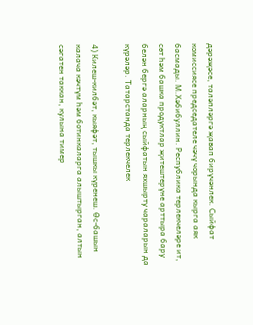дәрәҗәсе, таләпләргә җавап бирүчәнлек. Сыйфат комиссиясе председателе чәчү чорында кырга аяк басмады. М.Хәбибуллин. Республика терлекчеләре ит, сөт һәм башка продуктлар җитештерүне арттыра бару белән бергә аларның сыйфатын яхшырту чараларын да күрәләр. Татарстанда терлекчелек

4) Килеш-килбәт, кыяфәт, тышкы күренеш. Өс-башын калача кәчтүм һәм ботинкаларга алыштырган, алтын сәгатен таккан, кулына тимер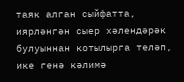таяк алган сыйфатта, иярләнгән сыер хәлендәрәк булуыннан котылырга теләп, ике генә кәлимә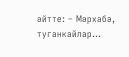әйтте: – Мәрхабә, туганкайлар...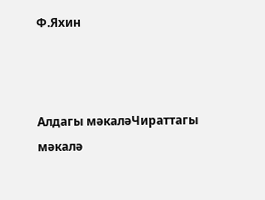Ф.Яхин



Алдагы мәкаләЧираттагы мәкалә